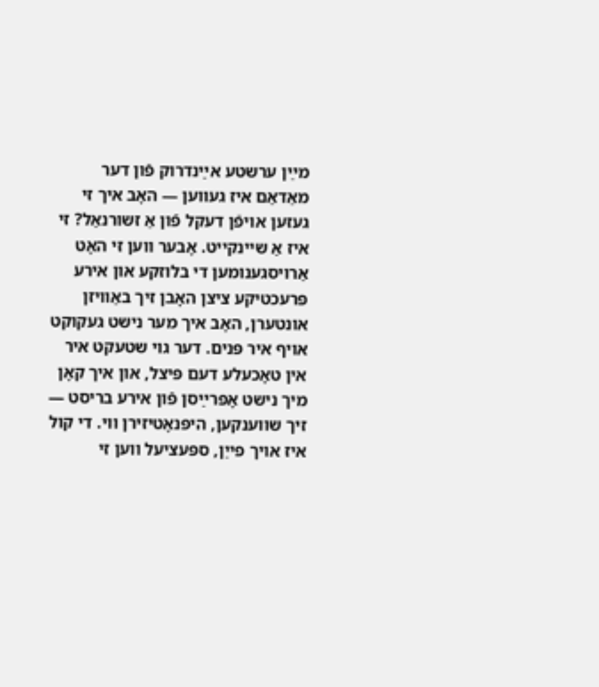מײַן ערשטע אײַנדרוק פֿון דער מאַדאַם איז געװען ― האָב איך זי געזען אױפֿן דעקל פֿון אַ זשורנאַל? זי איז אַ שיינקייט. אָבער ווען זי האָט אַרויסגענומען די בלוזקע און אירע פּרעכטיקע ציצן האָבן זיך באַוויזן אונטערן, האָב איך מער נישט געקוקט אויף איר פּנים. דער גוי שטעקט איר אין טאָכעלע דעם פּיצל, און איך קאָן מיך נישט אָפּרײַסן פֿון אירע בריסט — זיך שווענקען, היפּנאָטיזירן ווי. די קול איז אויך פייַן, ספּעציעל ווען זי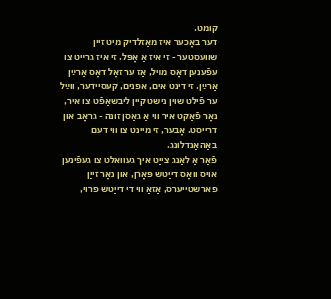קומט.
דער באָכער איז מאַזלדיק מיט זיין שוועסטער - זי איז אַ אָפּל. זי איז גרײט צו עפֿענען דאָס מױל, אַז ער זאָל דאָס אַרײַן אַרײַן. זי דינט אים, אפנים, קעסיידער, ווײַל ער פֿילט שוין נישט קיין ליבשאַפֿט צו איר, נאָר פֿאַקט איר ווי אַ גאַסן זונה - גראָב און דרייסט. אָבער, זי מיינט צו ווי דעם באַהאַנדלונג.
פֿאַר אַ לאַנג צייַט איך געוואלט צו געפֿינען אויס וואָס דייַטש פּאָרן, און נאָר זייַן פארשטייערס, אַזאַ ווי די דייַטש פרוי,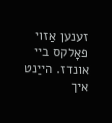זענען אַזוי פאָלקס ביי אונדז. הייַנט איך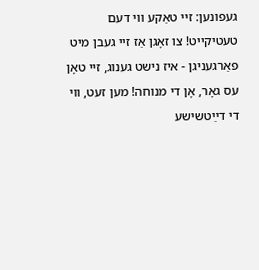געפונען: זיי טאַקע ווי דעם
טעטיקייט! צו זאָגן אַז זיי געבן מיט פאַרגעניגן - איז נישט גענוג, זיי טאָן עס גאָר, אָן די מנוחה! מען זעט, ווי די דײַטשישע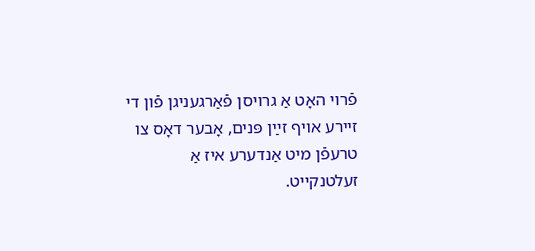פֿרוי האָט אַ גרויסן פֿאַרגעניגן פֿון די זיירע אויף זײַן פּנים, אָבער דאָס צו טרעפֿן מיט אַנדערע איז אַ זעלטנקייט.